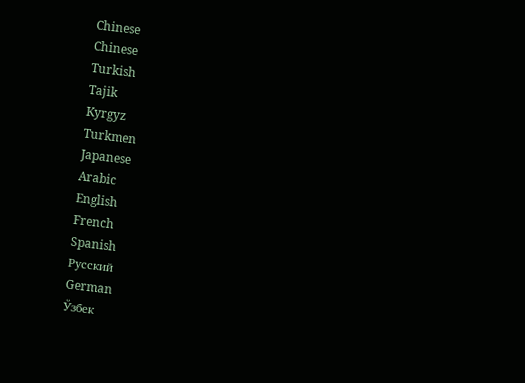Chinese
Chinese
Turkish
Tajik
Kyrgyz
Turkmen
Japanese
Arabic
English
French
Spanish
Русский
German
Ўзбек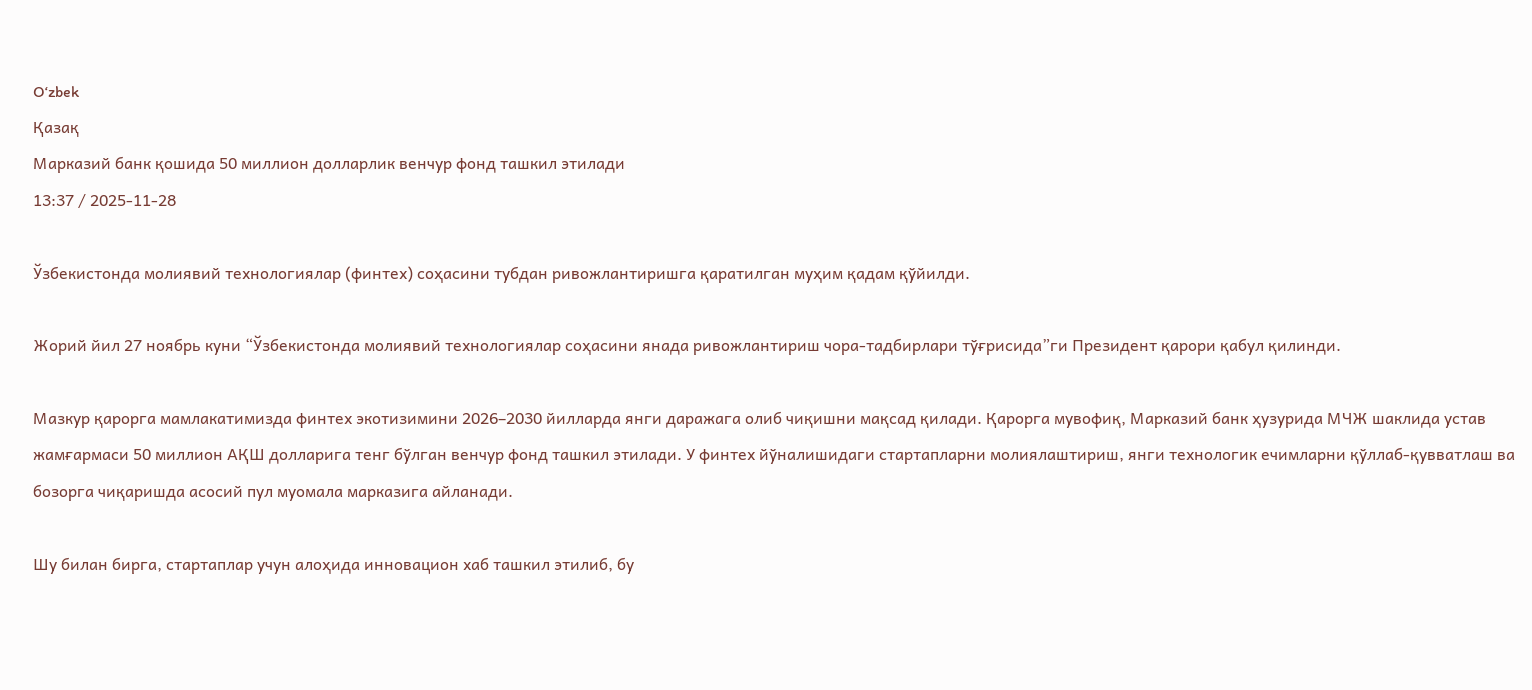Oʻzbek
Қазақ
Марказий банк қошида 50 миллион долларлик венчур фонд ташкил этилади
13:37 / 2025-11-28

Ўзбекистонда молиявий технологиялар (финтех) соҳасини тубдан ривожлантиришга қаратилган муҳим қадам қўйилди.

Жорий йил 27 ноябрь куни “Ўзбекистонда молиявий технологиялар соҳасини янада ривожлантириш чора-тадбирлари тўғрисида”ги Президент қарори қабул қилинди.

Мазкур қарорга мамлакатимизда финтех экотизимини 2026–2030 йилларда янги даражага олиб чиқишни мақсад қилади. Қарорга мувофиқ, Марказий банк ҳузурида МЧЖ шаклида устав жамғармаси 50 миллион АҚШ долларига тенг бўлган венчур фонд ташкил этилади. У финтех йўналишидаги стартапларни молиялаштириш, янги технологик ечимларни қўллаб-қувватлаш ва бозорга чиқаришда асосий пул муомала марказига айланади.

Шу билан бирга, стартаплар учун алоҳида инновацион хаб ташкил этилиб, бу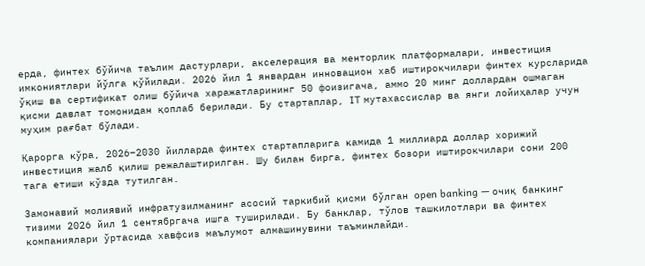ерда, финтех бўйича таълим дастурлари, акселерация ва менторлик платформалари, инвестиция имкониятлари йўлга қўйилади. 2026 йил 1 январдан инновацион хаб иштирокчилари финтех курсларида ўқиш ва сертификат олиш бўйича харажатларининг 50 фоизигача, аммо 20 минг доллардан ошмаган қисми давлат томонидан қоплаб берилади. Бу стартаплар, IT мутахассислар ва янги лойиҳалар учун муҳим рағбат бўлади.

Қарорга кўра, 2026–2030 йилларда финтех стартапларига камида 1 миллиард доллар хорижий инвестиция жалб қилиш режалаштирилган. Шу билан бирга, финтех бозори иштирокчилари сони 200 тага етиши кўзда тутилган.

Замонавий молиявий инфратузилманинг асосий таркибий қисми бўлган open banking — очиқ банкинг тизими 2026 йил 1 сентябргача ишга туширилади. Бу банклар, тўлов ташкилотлари ва финтех компаниялари ўртасида хавфсиз маълумот алмашинувини таъминлайди.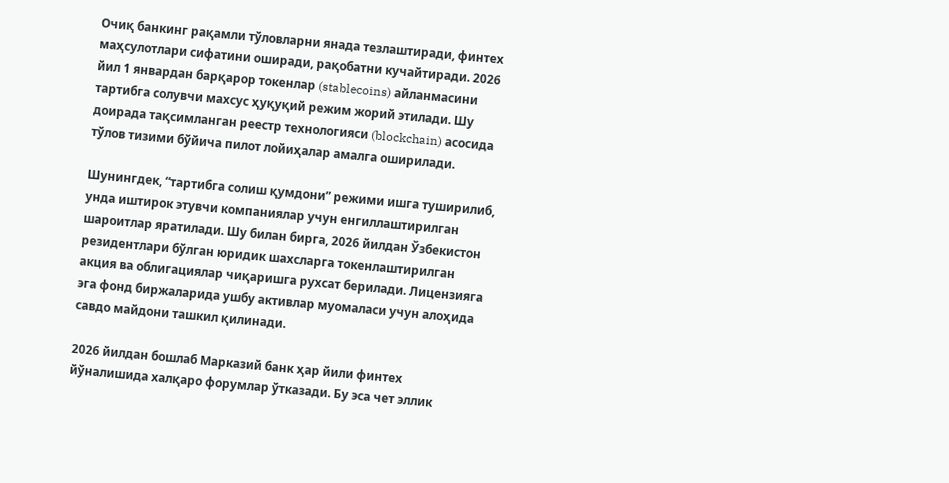Очиқ банкинг рақамли тўловларни янада тезлаштиради, финтех маҳсулотлари сифатини оширади, рақобатни кучайтиради. 2026 йил 1 январдан барқарор токенлар (stablecoins) айланмасини тартибга солувчи махсус ҳуқуқий режим жорий этилади. Шу доирада тақсимланган реестр технологияси (blockchain) асосида тўлов тизими бўйича пилот лойиҳалар амалга оширилади.

Шунингдек, “тартибга солиш қумдони” режими ишга туширилиб, унда иштирок этувчи компаниялар учун енгиллаштирилган шароитлар яратилади. Шу билан бирга, 2026 йилдан Ўзбекистон резидентлари бўлган юридик шахсларга токенлаштирилган акция ва облигациялар чиқаришга рухсат берилади. Лицензияга эга фонд биржаларида ушбу активлар муомаласи учун алоҳида савдо майдони ташкил қилинади.

2026 йилдан бошлаб Марказий банк ҳар йили финтех йўналишида халқаро форумлар ўтказади. Бу эса чет эллик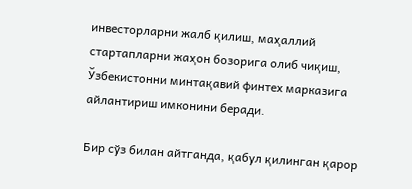инвесторларни жалб қилиш, маҳаллий стартапларни жаҳон бозорига олиб чиқиш, Ўзбекистонни минтақавий финтех марказига айлантириш имконини беради.

Бир сўз билан айтганда, қабул қилинган қарор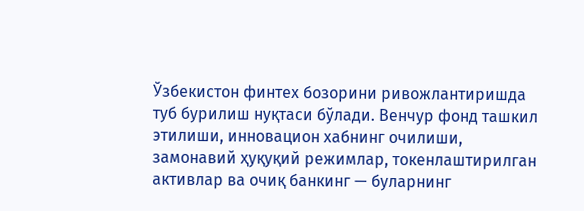Ўзбекистон финтех бозорини ривожлантиришда туб бурилиш нуқтаси бўлади. Венчур фонд ташкил этилиши, инновацион хабнинг очилиши, замонавий ҳуқуқий режимлар, токенлаштирилган активлар ва очиқ банкинг — буларнинг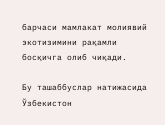барчаси мамлакат молиявий экотизимини рақамли босқичга олиб чиқади.

Бу ташаббуслар натижасида Ўзбекистон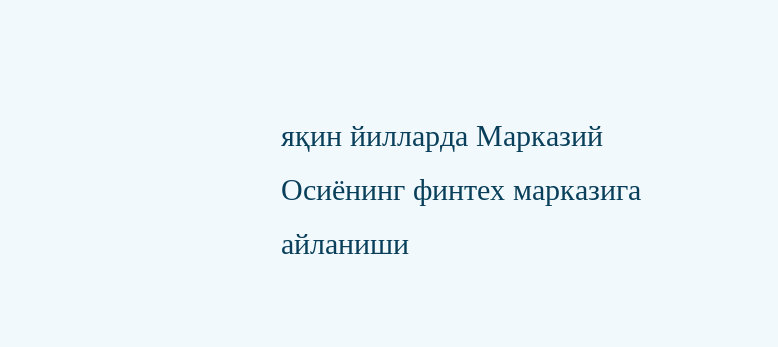яқин йилларда Марказий Осиёнинг финтех марказига айланиши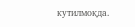кутилмоқда.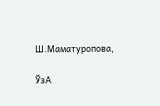Ш.Маматуропова,

ЎзА